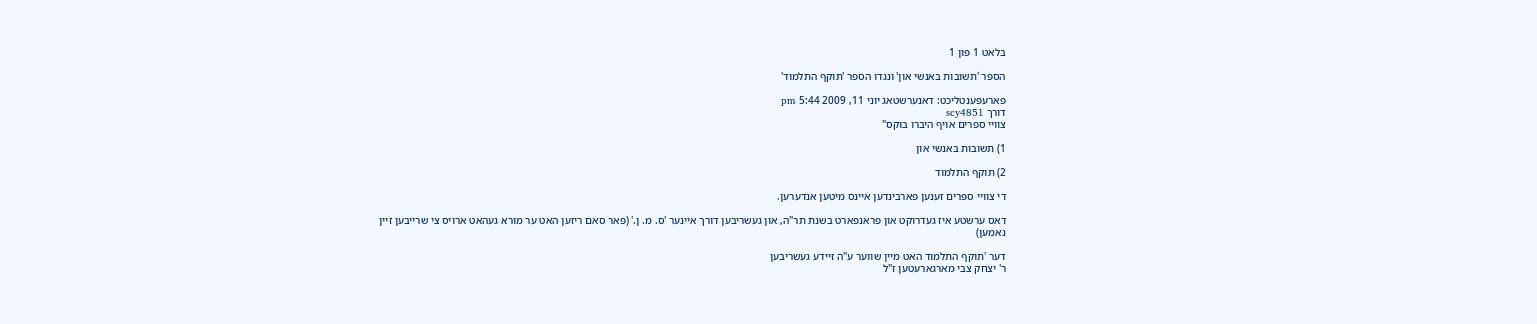בלאט 1 פון 1

הספר 'תשובות באנשי און' ונגדו הספר 'תוקף התלמוד'

פארעפענטליכט: דאנערשטאג יוני 11, 2009 5:44 pm
דורך scy4851
צוויי ספרים אויף היברו בוקס"

1) תשובות באנשי און

2) תוקף התלמוד

די צוויי ספרים זענען פארבינדען איינס מיטען אנדערען.

דאס ערשטע איז געדרוקט און פראנפארט בשנת תר"ה, און געשריבען דורך איינער 'ס. מ. ן.' (פאר סאם ריזען האט ער מורא געהאט ארויס צי שרייבען זיין נאמען)

דער 'תוקף התלמוד האט מיין שווער ע"ה זיידע געשריבען
ר' יצחק צבי מארגארעטען ז"ל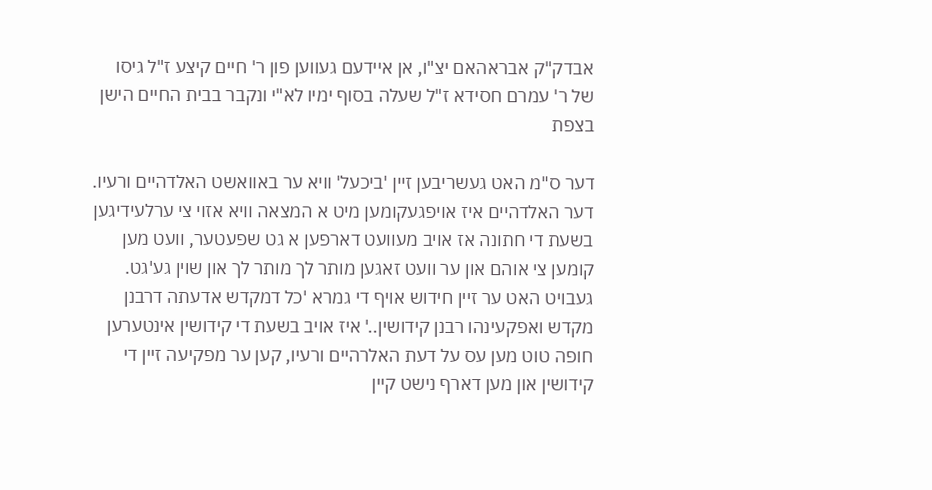אבדק"ק אבראהאם יצ"ו, אן איידעם געווען פון ר' חיים קיצע ז"ל גיסו של ר' עמרם חסידא ז"ל שעלה בסוף ימיו לא"י ונקבר בבית החיים הישן בצפת

דער ס"מ האט געשריבען זיין 'ביכעל' וויא ער באוואשט האלדהיים ורעיו.
דער האלדהיים איז אויפגעקומען מיט א המצאה וויא אזוי צי ערלעידיגען בשעת די חתונה אז אויב מעוועט דארפען א גט שפעטער, וועט מען קומען צי אוהם און ער וועט זאגען מותר לך מותר לך און שוין גע'גט. געבויט האט ער זיין חידוש אויף די גמרא 'כל דמקדש אדעתה דרבנן מקדש ואפקעינהו רבנן קידושין..' איז אויב בשעת די קידושין אינטערען חופה טוט מען עס על דעת האלרהיים ורעיו, קען ער מפקיעה זיין די קידושין און מען דארף נישט קיין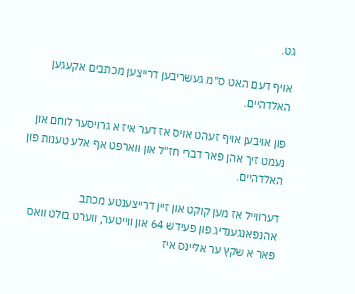גט.

אויף דעם האט ס"מ געשריבען דרייצען מכתבים אקעגען האלדהיים.

פון אויבען אויף זעהט אויס אז דער איז א גרויסער לוחם און נעמט זיך אהן פאר דברי חז"ל און ווארפט אף אלע טענות פון האלדהיים.

דערווייל אז מען קוקט און זיין דרייצענטע מכתב אהנפאנגענדיג פון פעידש 64 און ווייטער, ווערט בולט וואס פאר א שקץ ער אליינס איז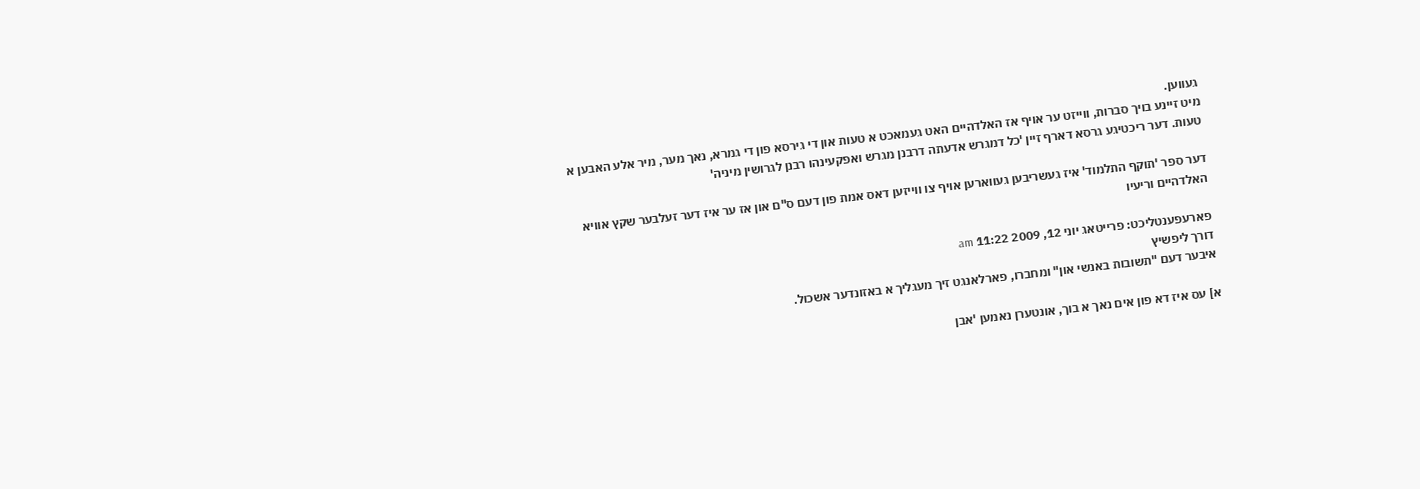געווען.
מיט זיינע בויך סברות, ווייזט ער אויף אז האלדהיים האט געמאכט א טעות און די גירסא פון די גמרא, נאך מער, מיר אלע האבען א טעות. דער ריכטיגע גרסא דארף זיין 'כל דמגרש אדעתה דרבנן מגרש ואפקעינהו רבנן לגרושין מיניה'

דער ספר 'תוקף התלמוד' איז געשריבען געווארען אויף צו ווייזען דאס אמת פון דעם ס"ם און אז ער איז דער זעלבער שקץ אוויא האלדהיים וריעיו

פארעפענטליכט: פרייטאג יוני 12, 2009 11:22 am
דורך ליפשיץ
איבער דעם "תשובות באנשי און" ומחברו, פארלאנגט זיך מעגליך א באזונדער אשכול.

א] עס איז דא פון אים נאך א בוך, אונטערן נאמען 'אבן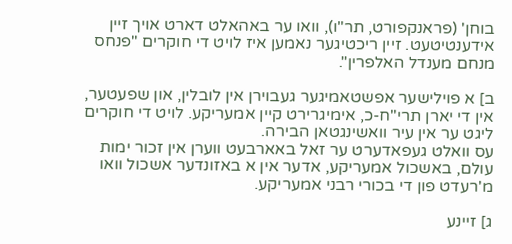בוחן' (פראנקפורט, תר"ו), וואו ער באהאלט דארט אויך זיין אידענטיטעט. זיין ריכטיגער נאמען איז לויט די חוקרים "פנחס מנחם מענדל האלפרין".

ב] א פוילישער אפשטאמיגער געבוירן אין לובלין, און שפעטער, אין די יארן תרי"ח-כ, אימיגרירט קיין אמעריקע. לויט די חוקרים ליגט ער אין עיר וואשינגטאן הבירה.
עס וואלט געפאדערט ער זאל באארבעט ווערן אין זכור ימות עולם, באשכול אמעריקע, אדער אין א באזונדער אשכול וואו מ'רעדט פון די בכורי רבני אמעריקע.

ג] זיינע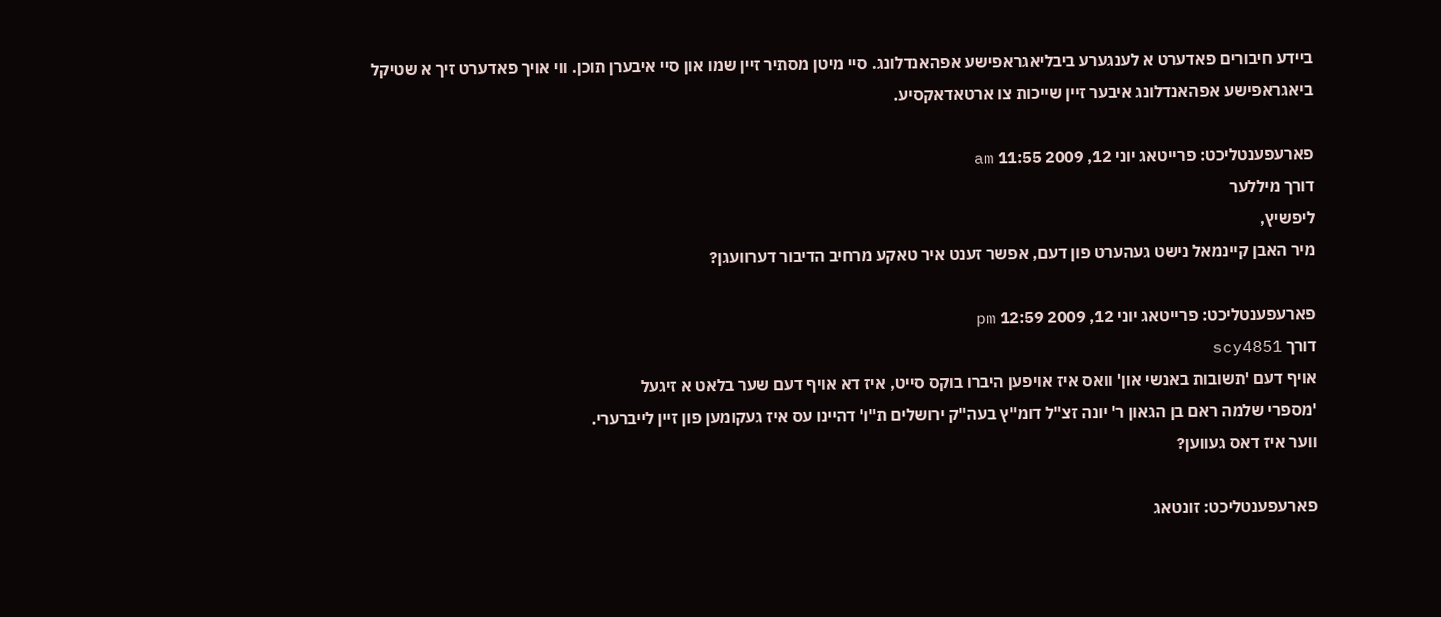ביידע חיבורים פאדערט א לענגערע ביבליאגראפישע אפהאנדלונג. סיי מיטן מסתיר זיין שמו און סיי איבערן תוכן. ווי אויך פאדערט זיך א שטיקל ביאגראפישע אפהאנדלונג איבער זיין שייכות צו ארטאדאקסיע.

פארעפענטליכט: פרייטאג יוני 12, 2009 11:55 am
דורך מיללער
ליפשיץ,
מיר האבן קיינמאל נישט געהערט פון דעם, אפשר זענט איר טאקע מרחיב הדיבור דערוועגן?

פארעפענטליכט: פרייטאג יוני 12, 2009 12:59 pm
דורך scy4851
אויף דעם 'תשובות באנשי און' וואס איז אויפען היברו בוקס סייט, איז דא אויף דעם שער בלאט א זיגעל
'מספרי שלמה ראם בן הגאון ר' יונה זצ"ל דומ"ץ בעה"ק ירושלים ת"ו' דהיינו עס איז געקומען פון זיין לייברערי.
ווער איז דאס געווען?

פארעפענטליכט: זונטאג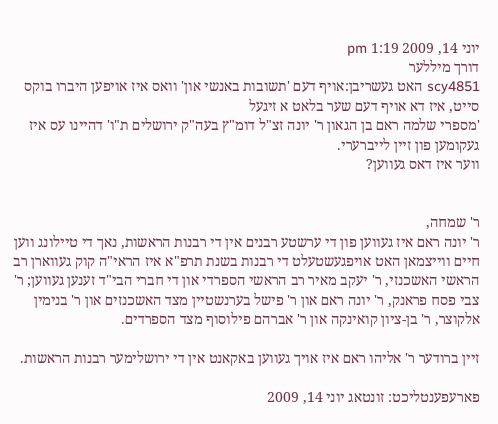יוני 14, 2009 1:19 pm
דורך מיללער
scy4851 האט געשריבן:אויף דעם 'תשובות באנשי און' וואס איז אויפען היברו בוקס סייט, איז דא אויף דעם שער בלאט א זיגעל
'מספרי שלמה ראם בן הגאון ר' יונה זצ"ל דומ"ץ בעה"ק ירושלים ת"ו' דהיינו עס איז געקומען פון זיין לייברערי.
ווער איז דאס געווען?


ר' שמחה,
ר' יונה ראם איז געווען פון די ערשטע רבנים אין די רבנות הראשות, נאך די טיילונג ווען חיים ווייצמאן האט אויפגעשטעלט די רבנות בשנת תרפ"א איז הראי"ה קוק געווארן רב הראשי האשכנזי, ר' יעקב מאיר רב הראשי הספרדי און די חברי הבי"ד זענען געווען; ר' צבי פסח פראנק, ר' יונה ראם און ר' פישל בערנשטיין מצד האשכנזים און ר' בנימין אלקוצר, ר' בן-ציון קואינקה און ר' אברהם פילוסוף מצד הספרדים.

זיין ברודער ר' אליהו ראם איז אויך געווען באקאנט אין די ירושלימער רבנות הראשות.

פארעפענטליכט: זונטאג יוני 14, 2009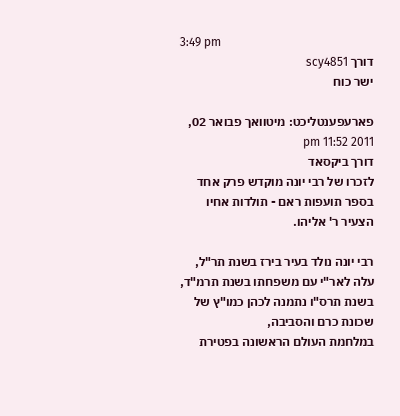3:49 pm
דורך scy4851
ישר כוח

פארעפענטליכט: מיטוואך פבואר 02, 2011 11:52 pm
דורך ביקסאד
לזכרו של רבי יונה מוקדש פרק אחד בספר תועפות ראם - תולדות אחיו הצעיר ר' אליהו.

רבי יונה נולד בעיר בירז בשנת תר"ל, עלה לאר"י עם משפחתו בשנת תרמ"ד,
בשנת תרס"ו נתמנה לכהן כמו"ץ של שכונת כרם והסביבה,
במלחמת העולם הראשונה בפטירת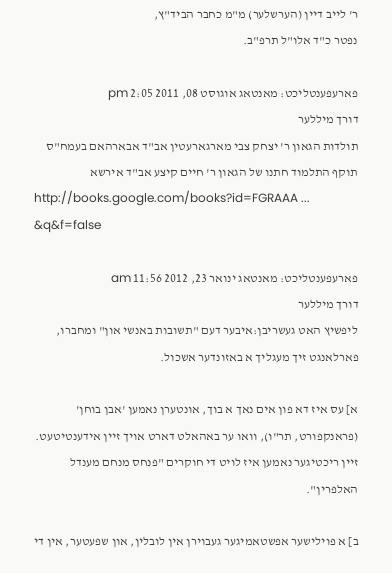ר' לייב דיין (הערשלער) מ"מ כחבר הביד"ץ,
נפטר כ"ד אלו"ל תרפ"ב.

פארעפענטליכט: מאנטאג אוגוסט 08, 2011 2:05 pm
דורך מיללער
תולדות הגאון ר' יצחק צבי מארגארעטין אב"ד אבארהאם בעמח"ס תוקף התלמוד חתנו של הגאון ר' חיים קיצע אב"ד אירשא
http://books.google.com/books?id=FGRAAA ... &q&f=false

פארעפענטליכט: מאנטאג ינואר 23, 2012 11:56 am
דורך מיללער
ליפשיץ האט געשריבן:איבער דעם "תשובות באנשי און" ומחברו, פארלאנגט זיך מעגליך א באזונדער אשכול.

א] עס איז דא פון אים נאך א בוך, אונטערן נאמען 'אבן בוחן' (פראנקפורט, תר"ו), וואו ער באהאלט דארט אויך זיין אידענטיטעט. זיין ריכטיגער נאמען איז לויט די חוקרים "פנחס מנחם מענדל האלפרין".

ב] א פוילישער אפשטאמיגער געבוירן אין לובלין, און שפעטער, אין די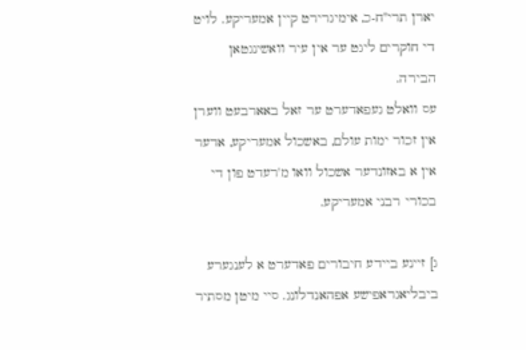יארן תרי"ח-כ, אימיגרירט קיין אמעריקע. לויט די חוקרים ליגט ער אין עיר וואשינגטאן הבירה.
עס וואלט געפאדערט ער זאל באארבעט ווערן אין זכור ימות עולם, באשכול אמעריקע, אדער אין א באזונדער אשכול וואו מ'רעדט פון די בכורי רבני אמעריקע.

ג] זיינע ביידע חיבורים פאדערט א לענגערע ביבליאגראפישע אפהאנדלונג. סיי מיטן מסתיר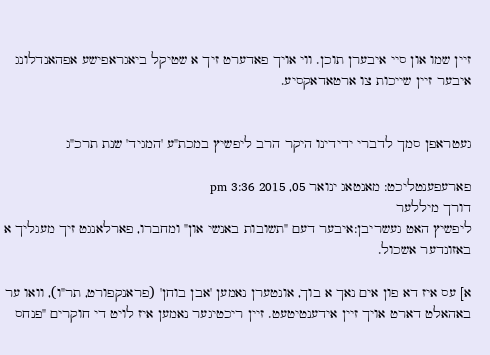זיין שמו און סיי איבערן תוכן. ווי אויך פאדערט זיך א שטיקל ביאגראפישע אפהאנדלונג איבער זיין שייכות צו ארטאדאקסיע.


געטראפן סמך לדברי ידידינו היקר הרב ליפשיץ במכת"ע 'המגיד' שנת תרכ"ג

פארעפענטליכט: מאנטאג ינואר 05, 2015 3:36 pm
דורך מיללער
ליפשיץ האט געשריבן:איבער דעם "תשובות באנשי און" ומחברו, פארלאנגט זיך מעגליך א באזונדער אשכול.

א] עס איז דא פון אים נאך א בוך, אונטערן נאמען 'אבן בוחן' (פראנקפורט, תר"ו), וואו ער באהאלט דארט אויך זיין אידענטיטעט. זיין ריכטיגער נאמען איז לויט די חוקרים "פנחס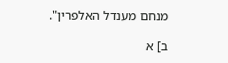מנחם מענדל האלפרין".

ב] א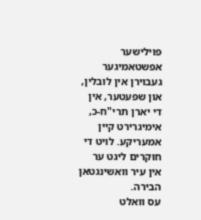פוילישער אפשטאמיגער געבוירן אין לובלין, און שפעטער, אין די יארן תרי"ח-כ, אימיגרירט קיין אמעריקע. לויט די חוקרים ליגט ער אין עיר וואשינגטאן הבירה.
עס וואלט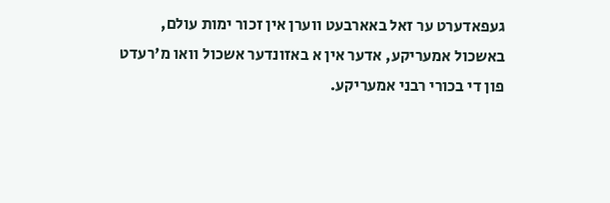געפאדערט ער זאל באארבעט ווערן אין זכור ימות עולם, באשכול אמעריקע, אדער אין א באזונדער אשכול וואו מ'רעדט פון די בכורי רבני אמעריקע.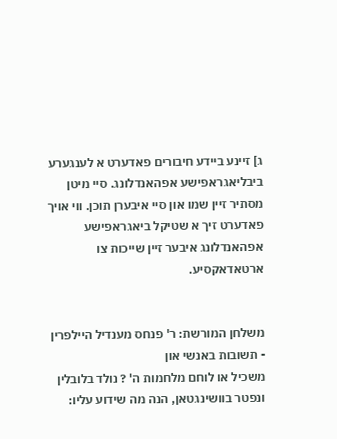ג] זיינע ביידע חיבורים פאדערט א לענגערע ביבליאגראפישע אפהאנדלונג. סיי מיטן מסתיר זיין שמו און סיי איבערן תוכן. ווי אויך פאדערט זיך א שטיקל ביאגראפישע אפהאנדלונג איבער זיין שייכות צו ארטאדאקסיע.


משלחן המורשת: ר' פנחס מענדיל היילפרין - תשובות באנשי און
משכיל או לוחם מלחמות ה' ? נולד בלובלין ונפטר בוושינגטאן, הנה מה שידוע עליו: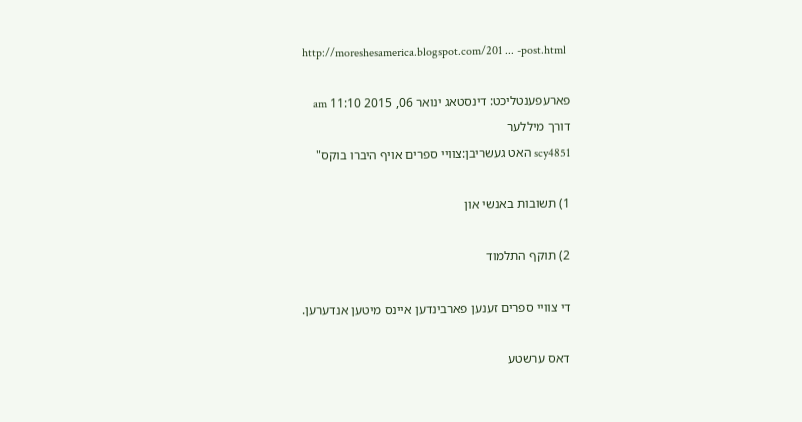http://moreshesamerica.blogspot.com/201 ... -post.html

פארעפענטליכט: דינסטאג ינואר 06, 2015 11:10 am
דורך מיללער
scy4851 האט געשריבן:צוויי ספרים אויף היברו בוקס"

1) תשובות באנשי און

2) תוקף התלמוד

די צוויי ספרים זענען פארבינדען איינס מיטען אנדערען.

דאס ערשטע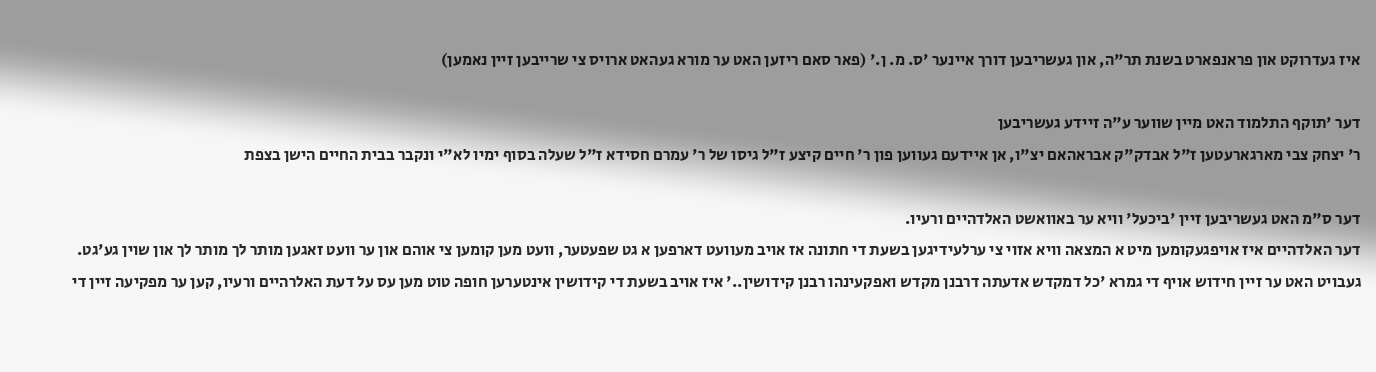איז געדרוקט און פראנפארט בשנת תר"ה, און געשריבען דורך איינער 'ס. מ. ן.' (פאר סאם ריזען האט ער מורא געהאט ארויס צי שרייבען זיין נאמען)

דער 'תוקף התלמוד האט מיין שווער ע"ה זיידע געשריבען
ר' יצחק צבי מארגארעטען ז"ל אבדק"ק אבראהאם יצ"ו, אן איידעם געווען פון ר' חיים קיצע ז"ל גיסו של ר' עמרם חסידא ז"ל שעלה בסוף ימיו לא"י ונקבר בבית החיים הישן בצפת

דער ס"מ האט געשריבען זיין 'ביכעל' וויא ער באוואשט האלדהיים ורעיו.
דער האלדהיים איז אויפגעקומען מיט א המצאה וויא אזוי צי ערלעידיגען בשעת די חתונה אז אויב מעוועט דארפען א גט שפעטער, וועט מען קומען צי אוהם און ער וועט זאגען מותר לך מותר לך און שוין גע'גט. געבויט האט ער זיין חידוש אויף די גמרא 'כל דמקדש אדעתה דרבנן מקדש ואפקעינהו רבנן קידושין..' איז אויב בשעת די קידושין אינטערען חופה טוט מען עס על דעת האלרהיים ורעיו, קען ער מפקיעה זיין די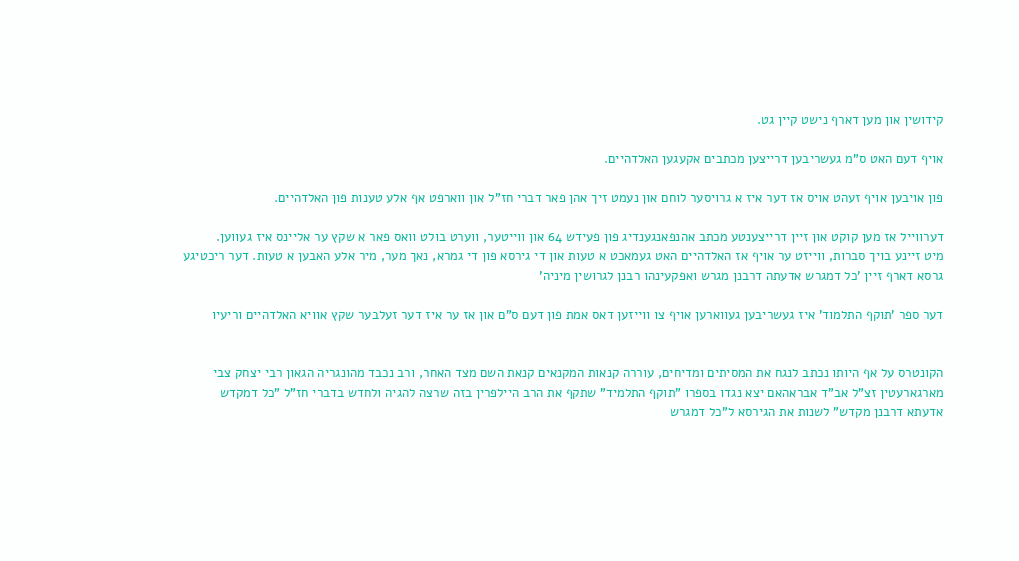קידושין און מען דארף נישט קיין גט.

אויף דעם האט ס"מ געשריבען דרייצען מכתבים אקעגען האלדהיים.

פון אויבען אויף זעהט אויס אז דער איז א גרויסער לוחם און נעמט זיך אהן פאר דברי חז"ל און ווארפט אף אלע טענות פון האלדהיים.

דערווייל אז מען קוקט און זיין דרייצענטע מכתב אהנפאנגענדיג פון פעידש 64 און ווייטער, ווערט בולט וואס פאר א שקץ ער אליינס איז געווען.
מיט זיינע בויך סברות, ווייזט ער אויף אז האלדהיים האט געמאכט א טעות און די גירסא פון די גמרא, נאך מער, מיר אלע האבען א טעות. דער ריכטיגע גרסא דארף זיין 'כל דמגרש אדעתה דרבנן מגרש ואפקעינהו רבנן לגרושין מיניה'

דער ספר 'תוקף התלמוד' איז געשריבען געווארען אויף צו ווייזען דאס אמת פון דעם ס"ם און אז ער איז דער זעלבער שקץ אוויא האלדהיים וריעיו


הקונטרס על אף היותו נכתב לנגח את המסיתים ומדיחים, עוררה קנאות המקנאים קנאת השם מצד האחר, ורב נכבד מהונגריה הגאון רבי יצחק צבי מארגארעטין זצ"ל אב"ד אבראהאם יצא נגדו בספרו "תוקף התלמיד" שתקף את הרב היילפרין בזה שרצה להגיה ולחדש בדברי חז"ל "כל דמקדש אדעתא דרבנן מקדש" לשנות את הגירסא ל"כל דמגרש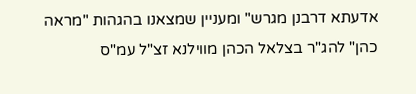אדעתא דרבנן מגרש" ומעניין שמצאנו בהגהות "מראה כהן" להג"ר בצלאל הכהן מווילנא זצ"ל עמ"ס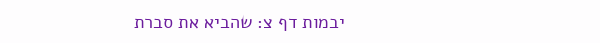יבמות דף צ: שהביא את סברת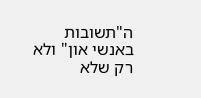ה"תשובות באנשי און" ולא רק שלא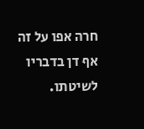חרה אפו על זה אף דן בדבריו לשיטתו.